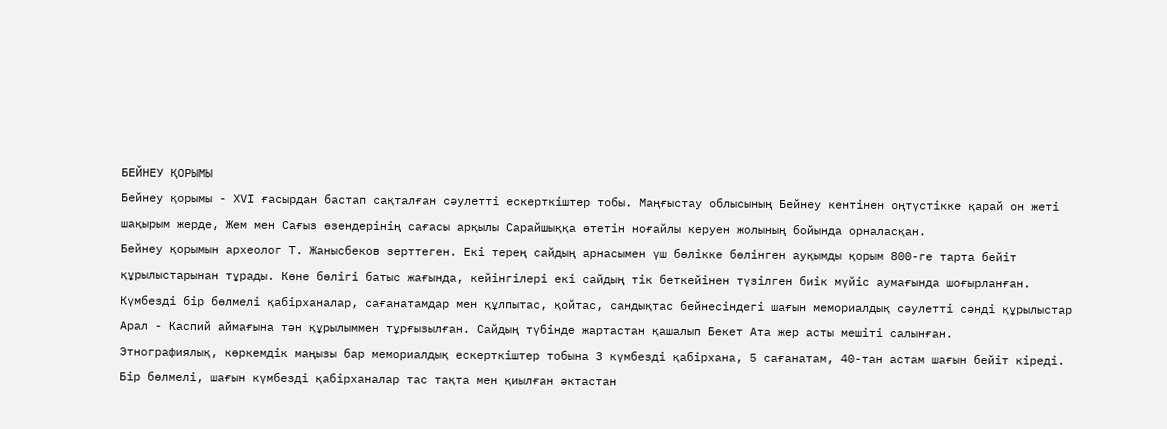БЕЙНЕУ ҚОРЫМЫ
Бейнеу қорымы - ХVІ ғасырдан бастап сақталған сәулетті ескерткіштер тобы. Маңғыстау облысының Бейнеу кентінен оңтүстікке қарай он жеті шақырым жерде, Жем мен Сағыз өзендерінің сағасы арқылы Сарайшыққа өтетін ноғайлы керуен жолының бойында орналасқан.
Бейнеу қорымын археолог Т. Жанысбеков зерттеген. Екі терең сайдың арнасымен үш бөлікке бөлінген ауқымды қорым 800-ге тарта бейіт құрылыстарынан тұрады. Көне бөлігі батыс жағында, кейінгілері екі сайдың тік беткейінен түзілген биік мүйіс аумағында шоғырланған. Күмбезді бір бөлмелі қабірханалар, сағанатамдар мен құлпытас, қойтас, сандықтас бейнесіндегі шағын мемориалдық сәулетті сәнді құрылыстар Арал - Каспий аймағына тән құрылыммен тұрғызылған. Сайдың түбінде жартастан қашалып Бекет Ата жер асты мешіті салынған.
Этнографиялық, көркемдік маңызы бар мемориалдық ескерткіштер тобына 3 күмбезді қабірхана, 5 сағанатам, 40-тан астам шағын бейіт кіреді. Бір бөлмелі, шағын күмбезді қабірханалар тас тақта мен қиылған әктастан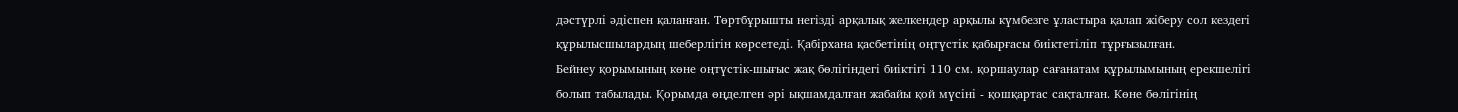дәстүрлі әдіспен қаланған. Төртбұрышты негізді арқалық желкендер арқылы күмбезге ұластыра қалап жіберу сол кездегі құрылысшылардың шеберлігін көрсетеді. Қабірхана қасбетінің оңтүстік қабырғасы биіктетіліп тұрғызылған.
Бейнеу қорымының көне оңтүстік-шығыс жақ бөлігіндегі биіктігі 110 см. қоршаулар сағанатам құрылымының ерекшелігі болып табылады. Қорымда өңделген әрі ықшамдалған жабайы қой мүсіні - қошқартас сақталған. Көне бөлігінің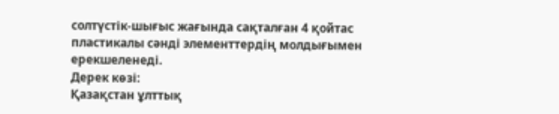солтүстік-шығыс жағында сақталған 4 қойтас пластикалы сәнді элементтердің молдығымен ерекшеленеді.
Дерек көзі:
Қазақстан ұлттық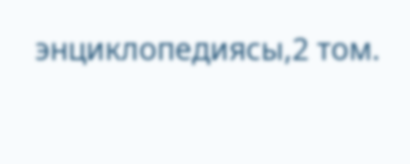энциклопедиясы,2 том.